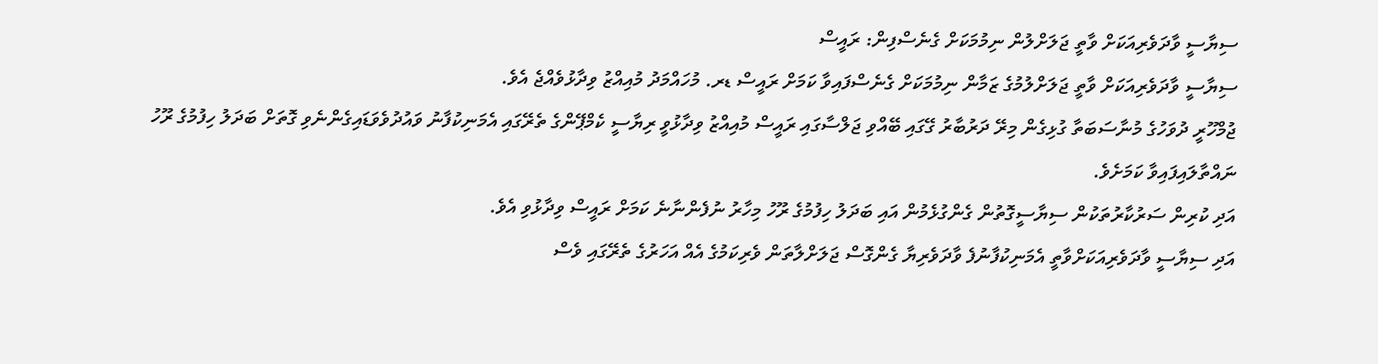ސިޔާސީ ވާދަވެރިއަކަށް ވާތީ ޖަލަށްލުން ނިމުމަކަށް ގެނެސްފިން: ރައީސް
ސިޔާސީ ވާދަވެރިއަކަށް ވާތީ ޖަލަށްލުމުގެ ޒަމާން ނިމުމަކަށް ގެނެސްފައިވާ ކަމަށް ރައީސް ޑރ. މުހައްމަދު މުއިއްޒު ވިދާޅުވެއްޖެ އެވެ.
ޖުމްހޫރީ ދުވަހުގެ މުނާސަބަތާ ގުޅިގެން މިރޭ ދަރުބާރު ގޭގައި ބޭއްވި ޖަލްސާގައި ރައީސް މުއިއްޒު ވިދާޅުވީ ރިޔާސީ ކެމްޕޭންގެ ތެރޭގައި އެމަނިކުފާނު ވައުދުވެވަޑައިގެންނެވި ގޮތަށް ބަދަލު ހިފުމުގެ ރޫހު ނައްތާލައިފައިވާ ކަމަށެވެ.
އަދި ކުރިން ސަރުކާރުތަކުން ސިޔާސީގޮތުން ގެންގުޅެމުން އައި ބަދަލު ހިފުމުގެ ރޫހު މިހާރު ނުފެންނާނެ ކަމަށް ރައީސް ވިދާޅުވި އެވެ.
އަދި ސިޔާސީ ވާދަވެރިއަކަށްވާތީ އެމަނިކުފާނުފެ ވާދަވެރިޔާ ގެންގޮސް ޖަލަށްލާތަން ވެރިކަމުގެ އެއް އަހަރުގެ ތެރޭގައި ވެސް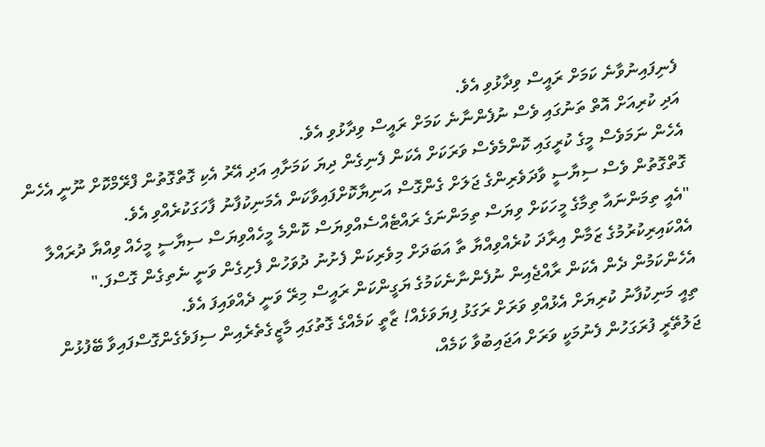ފެނިފައިނުވާނެ ކަމަށް ރައީސް ވިދާޅުވި އެވެ.
އަދި ކުރިއަށް އޮތް ތަނުގައި ވެސް ނުފެންނާނެ ކަމަށް ރައީސް ވިދާޅުވި އެވެ.
އެހެން ނަމަވެސް މީގެ ކުރީގައި ކޮންމެވެސް ވަރަކަށް އެކަން ފެނިގެން ދިޔަ ކަމަށާއި އަދި އޭރު އެކި ގޮތްގޮތުން ފްރޭމްކޮށް ނޫނީ އެހެން ގޮތްގޮތުން ވެސް ސިޔާސީ ވާދަވެރިންގެ ޖަލަށް ގެންގޮސް އަނިޔާކޮށްފައިވާކަން އެމަނިކުފާނު ފާހަގަކުރެއްވި އެވެ.
"އެއީ ތިމަންނައާ ތިމާގެ މީހަކަށް ވިޔަސް ތިމަންނަގެ ރައްޓެއްސެއްވިޔަސް ކޮންމެ މީހެއްވިޔަސް ސިޔާސީ މީހެއް ވިއްޔާ ދުރައްލާ އެއްކައިރިކުރުމުގެ ޒަމާން އިރާދަ ކުރެއްވިއްޔާ ތާ އަބަދަށް މިވެރިކަން ފެށުނު ދުވަހުން ފެށިގެން ވަނީ ނެތިގެން ގޮސްފަ."
އެހެންކަމުން ދެން އެކަން ރާއްޖެއިން ނުފެންނާނެކަމުގެ ޔަގީންކަން ރައީސް މިރޭ ވަނީ ދެއްވައިފަ އެވެ.
ތިއީ މަނިކުފާނު ކުރިޔަށް އެޅުއްވި ވަރަށް ރަގަޅު ފިޔަވަޅެއް! ޒާތީ ކަމެއްގެ ގޮތުގައި މާޒީގެތެރެއިން ސިފަވެގެންގޮސްފައިވާ ބޭފުޅުން ޖަލުތޭރީ ފުރަގަހުން ފެނުމަކީ ވަރަށް އަޖައިބުވާ ކަމެއް،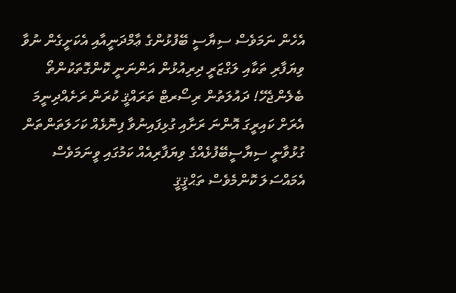އެހެން ނަމަވެސް ސިޔާސީ ބޭފުޅުންގެ ޢާމްދަނީއާއި އެކަށީގެން ނުވާ ވިޔަފާރި ތަކާއި ލަގްޒަރީ ދިރިއުޅުން އަންނަނީ ކޮންގޮތަކުންތޯ ބެލެންޖެހޭ! ދައުލަތުން ރިސޯރޓް ތަރައްޤީ ކުރަން ރަށެއްދިނީމަ އެރަށް ކައިރީގަ އޮންނަ ރަށާއި ގުޅިފައިނުވާ ފިނޮޅެއް ކަހަލަތަންތަން ގުޅުވާނީ ސިޔާސީބޭފުޅެއްގެ ވިޔަފާރިއެއް ކަމުގައި ވީނަމަވެސް އެމައްސަލަ ކޮންމެވެސް ތަޙްޤީޤީ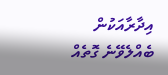އިދާރާއަކުން ބެއްލެވޭނެ ގޮތެއް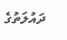ދައުލަތުގެ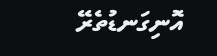އޮނިގަނޑުތެރޭ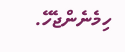ހިމެނެންޖެހޭ.